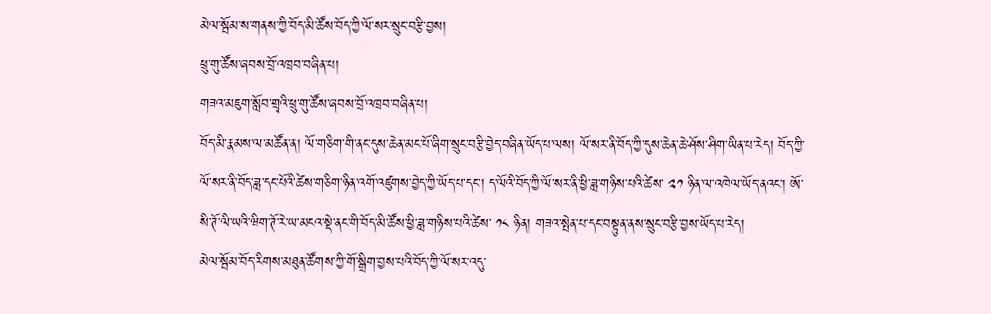མེལ་སྦོམ་ས་གནས་ཀྱི་བོད་མི་ཚོས་བོད་ཀྱི་ལོ་སར་སྲུང་བརྩི་བྱས།
ཕྲུ་གུ་ཚོས་ཞབས་བྲོ་འཁྲབ་བཞིན་པ།
གཟའ་མཇུག་སློབ་གྲྭའི་ཕྲུ་གུ་ཚོས་ཞབས་བྲོ་འཁྲབ་བཞིན་པ།
བོད་མི་རྣམས་ལ་མཚོན་ན། ལོ་གཅིག་གི་ནང་དུས་ཆེན་མང་པོ་ཞིག་སྲུང་བརྩི་བྱེད་བཞིན་ཡོད་པ་ལས། ལོ་སར་ནི་བོད་ཀྱི་དུས་ཆེན་ཆེ་ཤོས་ཤིག་ཡིན་པ་རེད། བོད་ཀྱི་ལོ་སར་ནི་བོད་ཟླ་དང་པོའི་ཚེས་གཅིག་ཉིན་འགོ་འཛུགས་བྱེད་ཀྱི་ཡོད་པ་དང་། ད་ལོའི་བོད་ཀྱི་ལོ་སར་ནི་ཕྱི་ཟླ་གཉིས་པའི་ཚེས་ ༢༡ ཉིན་ལ་འཁེལ་ཡོད་ནའང་། ཨོ་སི་ཊོ་ལི་ཡའི་ཝིག་ཊོ་རེ་ཡ་མངའ་སྡེ་ནང་གི་བོད་མི་ཚོས་ཕྱི་ཟླ་གཉིས་པའི་ཚེས་ ༡༨ ཉིན། གཟའ་སྤེན་པ་དང་བསྟུན་ནས་སྲུང་བརྩི་བྱས་ཡོད་པ་རེད།
མེལ་སྦོམ་བོད་རིགས་མཐུན་ཚོགས་ཀྱི་གོ་སྒྲིག་བྱས་པའི་བོད་ཀྱི་ལོ་སར་འདུ་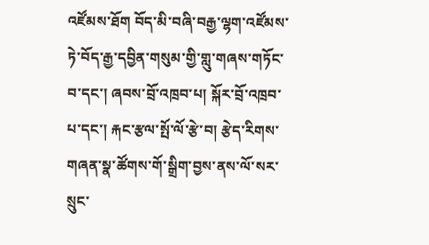འཛོམས་ཐོག བོད་མི་བཞི་བརྒྱ་ལྷག་འཛོམས་ཏེ་བོད་རྒྱ་དབྱིན་གསུམ་གྱི་གླུ་གཞས་གཏོང་བ་དང་། ཞབས་བྲོ་འཁྲབ་པ། སྐོར་བྲོ་འཁྲབ་པ་དང་། རྐང་རྩལ་སྤོ་ལོ་རྩེ་བ། རྩེད་རིགས་གཞན་སྣ་ཚོགས་གོ་སྒྲིག་བྱས་ནས་ལོ་སར་སྲུང་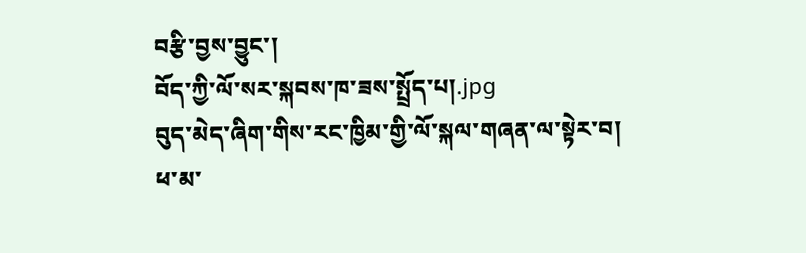བརྩི་བྱས་བྱུང་།
བོད་ཀྱི་ལོ་སར་སྐབས་ཁ་ཟས་སྤྲོད་པ།.jpg
བུད་མེད་ཞིག་གིས་རང་ཁྱིམ་གྱི་ལོ་སྐལ་གཞན་ལ་སྟེར་བ།
ཕ་མ་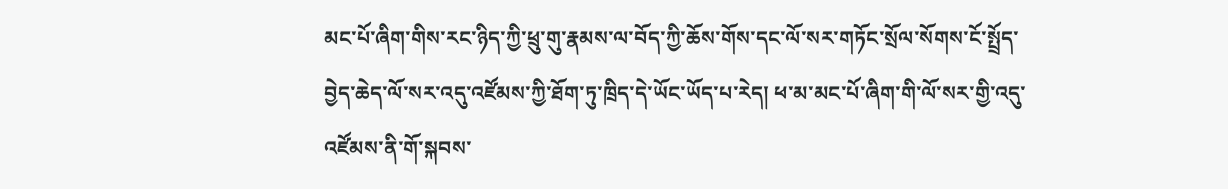མང་པོ་ཞིག་གིས་རང་ཉིད་ཀྱི་ཕྲུ་གུ་རྣམས་ལ་བོད་ཀྱི་ཆོས་གོས་དང་ལོ་སར་གཏོང་སྲོལ་སོགས་ངོ་སྤྲོད་བྱེད་ཆེད་ལོ་སར་འདུ་འཛོམས་ཀྱི་ཐོག་ཏུ་ཁྲིད་དེ་ཡོང་ཡོད་པ་རེད། ཕ་མ་མང་པོ་ཞིག་གི་ལོ་སར་གྱི་འདུ་འཛོམས་ནི་གོ་སྐབས་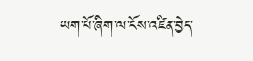ཡག་པོ་ཞིག་ལ་ངོས་འཛིན་བྱེད་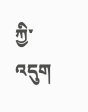ཀྱི་འདུག